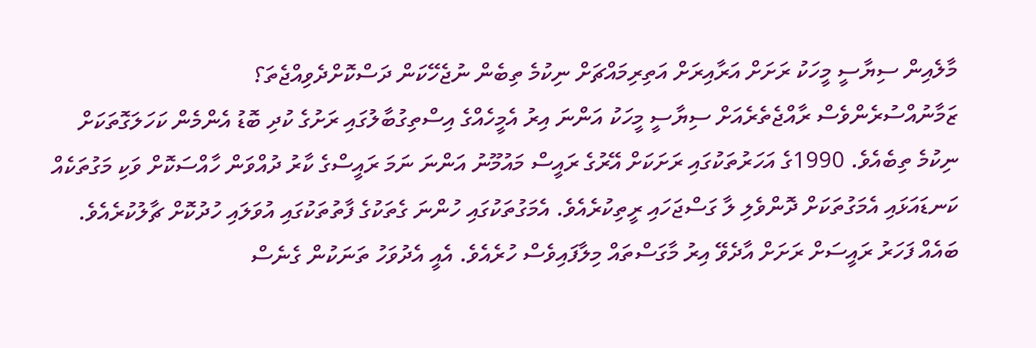މާލެއިން ސިޔާސީ މީހަކު ރަށަށް އަރާއިރަށް އަތިރިމައްޗަށް ނިކުމެ ތިބެން ނުޖެހޭކަން ދަސްކޮށްދެވިއްޖެތަ؟
ޒަމާނުއްސުރެންވެސް ރާއްޖެތެރެއަށް ސިޔާސީ މީހަކު އަންނަ އިރު އެމީހެއްގެ އިސްތިގުބާލުގައި ރަށުގެ ކުދި ބޮޑު އެންމެން ކަހަލަގޮތަކަށް ނިކުމެ ތިބެއެވެ. 1990ގެ އަހަރުތަކުގައި ރަށަކަށް އޭރުގެ ރައީސް މައުމޫނު އަންނަ ނަމަ ރައީސްގެ ކާރު ދުއްވަން ހާއްސަކޮށް ވަކި މަގުތަކެއް ކަނޑައަޅައި އެމަގުތަކަށް ދޮންވެލި ލާ ގަސްޖަހައި ރީތިކުރެއެވެ. އެމަގުތަކުގައި ހުންނަ ގެތަކުގެ ފާތުތަކުގައި އުވަލައި ހުދުކޮށް ޗާލުކުރެއެވެ.
ބައެއް ފަހަރު ރައީސަށް ރަށަށް އާދެވޭ އިރު މާގަސްތައް މިލާފައިވެސް ހުރެއެވެ. އެއީ އެދުވަހު ތަނަކުން ގެނެސް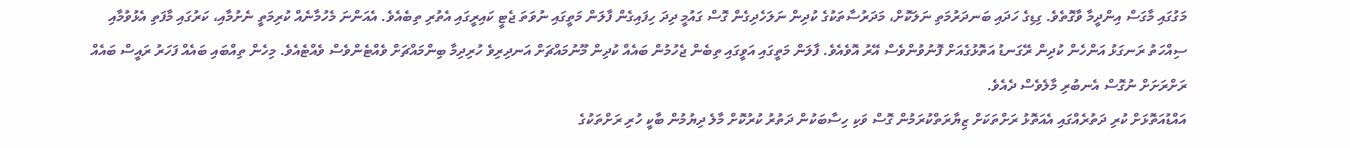މަގުގައި މާގަސް އިންދީމާ ވާގޮތެވެ. ގިޑިގެ ހަދައި ބަނދަރުމަތި ނަލަކޮށް، މަދަރުސާތަކުގެ ކުދިން ނަލަހެދިގެން ގޮސް ގައުމީ ދިދަ ހިފައިގެން ފާލަން މަތީގައި ނުވަތަ ޖެޓީ ކައިރީގައި އެތުރި ތިބެއެވެ. އެއަންނަ މެހުމާނެއް ކުރިމަތީ ނެށުމާއި، ކަރުގައި މާފަތި އެޅުވުމާއި ސިއްހަތު ރަނގަޅު އަންހެން ކުދިން ރޭގަނޑު އަތޮޅުގެއަށް ފޮނުވުންވެސް އޭރު އޮވެއެވެ. ފާލަން މަތީގައި އަވީގައި ތިބެން ޖެހުމުން ބައެއް ކުދިން މޫނުމައްޗަށް އަނދިރިވެ ހުރިދިމާ ބިންމައްޗަށް ވެއްޓެންވެސް ވެއްޓެއެވެ. މިހެން ތިއްބައި ބައެއް ފަހަރު ރައީސް ބައެއް ރަށްރަށަށް ނުގޮސް އެނބުރި މާލެވެސް ދެއެވެ.
އައްޑުއަތޮޅަށް ކުރި ދަތުރެއްގައި އެއަތޮޅު ރަށްތަކަށް ޒިޔާރަތްކުރަމުން ގޮސް ވަކި ހިސާބަކުން ދަތުރު ކުރުކޮށް މާލެ ދިޔުމުން ބާކީ ހުރި ރަށްތަކުގެ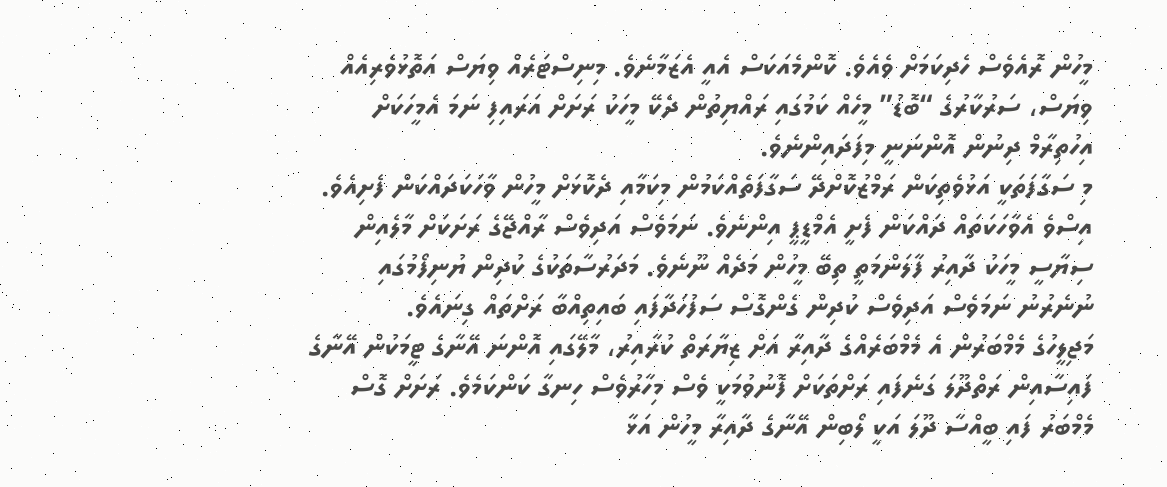މީހުން ރޮއެވެސް ހެދިކަމަށް ވެއެވެ. ކޮންމެއަކަސް އެއީ އެޒަމާނެވެ. މިނިސްޓަރެއް ވިޔަސް އަތޮޅުވެރިއެއް ވިޔަސް، ސަރުކާރުގެ “ބޮޑު” މީހެއް ކަމުގައި ރައްޔިތުން ދެކޭ މީހަކު ރަށަށް އަރައިފި ނަމަ އެމީހަކަށް އިހުތިރާމް ދިނުން އޮންނަނީ މިފަދައިންނެވެ.
މި ސަގާފަތަކީ އަޅުވެތިކަން ރަމްޒުކޮށްދޭ ސަގާފަތެއްކަމުން މިކަމާއި ދެކޮޅަށް މީހުން ވާހަކަދައްކަން ފެށިއެވެ. އިސްވެ އެވާހަކަތައް ދައްކަން ފެށީ އެމްޑީޕީ އިންނެވެ. ނަމަވެސް އަދިވެސް ރާއްޖޭގެ ރަށަކަށް މާލެއިން ސިޔާސީ މީހަކު ދާއިރު ފާލަންމަތީ ތިބޭ މީހުން މަދެއް ނޫނެވެ. މަދަރުސާތަކުގެ ކުދިން ޔުނިފޯމުގައި ނުނެރުނު ނަމަވެސް އަދިވެސް ކުދިން ގެންގޮސް ސަފުހަދާފައި ބައިތިއްބާ ރަށްތައް ގިނައެވެ.
މަޖިލީހުގެ މެމްބަރުން އެ މެމްބަރެއްގެ ދާއިރާ އަށް ޒިޔާރަތް ކުރާއިރު، މާލޭގައި އޮންނަ އޭނާގެ ޓީމަކުން އޭނާގެ ފައިސާއިން ރަތްދޫލަ ގަނެފައި ރަށްތަކަށް ފޮނުވުމަކީ ވެސް މިހާރުވެސް ހިނގާ ކަންކަމެވެ. ރަށަށް ގޮސް މެމްބަރު ފައި ބީއްސާ ދޫލަ އަކީ ލޯބިން އޭނާގެ ދާއިރާ މީހުން އަޅާ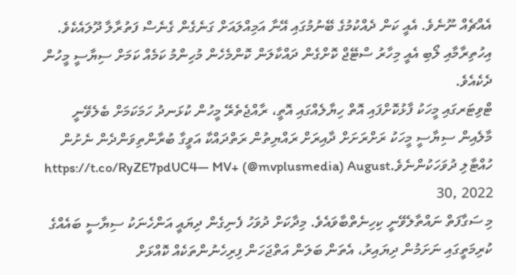އެއްޗެއް ނޫނެވެ. އެއީ ކަން ދެއްކުމުގެ ބޭނުމުގައި އޭނާ އަމިއްލައަށް ގަނެގެން ގެނެސް ފަތުރާލާ ދޫލައެކެވެ. އިހުތިރާމާއި ލޯބި އެއީ މިހާރު ސްޓޭޖް ކޮށްގެން ދައްކާލަން ކޮންމެހެން މުހިންމު ކަމެއް ކަމަށް ސިޔާސީ މީހުން ދެކެއެވެ.
ޓްވިޓަރގައި މީހަކު ފާޅުކޮށްފައި އޮތް ހިޔާލެއްގައި އޮތީ، ރާއްޖެތެރޭ މީހުން ކުޅަނދު ހަމަކަމަށް ބެލެވޭނީ މާލެއިން ސިޔާސީ މީހަކު ރަށްރަށަށް ދާއިރަށް ރައްޔިތުން ރަތްދައްކާ އަވީގާ ބުރާންތިވަންދެން ނެށުން ހުއްޓާލި ދުވަހަކުންނެވެ.https://t.co/RyZE7pdUC4— MV+ (@mvplusmedia) August 30, 2022
މި ސަގާފަތް ނައްތާލެވޭނީ ކިހިނެތްބާވައެވެ. މިދާކަށް ދުވަހު ފެނިގެން ދިޔައީ އަންހެނަކު ސިޔާސީ ބައެއްގެ ކުރިމަތީގައި ނަށަމުން ދިޔައިރު، އެތަން ބަލަން އަތްޖަހަން ފިރިހެނުންތަކެއް ކޮއްޅަށް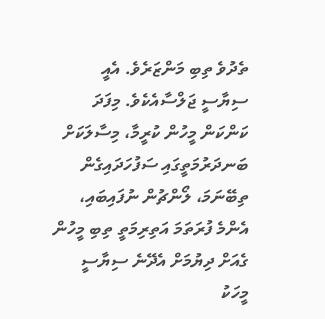ތެދުވެ ތިބި މަންޒަރެވެ. އެއީ ސިޔާސީ ޖަލްސާއެކެވެ. މިފަދަ ކަންކަން މީހުން ކުރީމާ، މިސާލަކަށް ބަނދަރުމަތީގައި ސަފުހަދައިގެން ތިބޭނަމަ، ލޯންޗުން ނުފައިބައި، އެންމެ ފުރަތަމަ އަތިރިމަތީ ތިބި މީހުން ގެއަށް ދިޔުމަށް އެދޭނެ ސިޔާސީ މީހަކު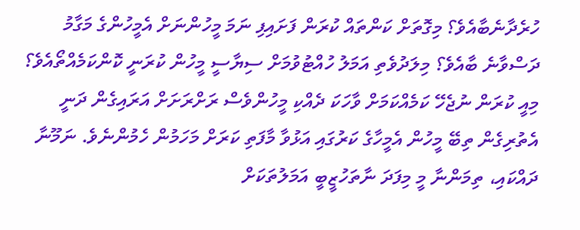ހުރެދާނެބާއެވެ؟ މިގޮތަށް ކަންތައް ކުރަން ފަށައިފި ނަމަ މީހުންނަށް އެމީހުންގެ މަގާމު ދަސްވާނެ ބާއެވެ؟ މިލަދުވެތި އަމަލު ހުއްޓުވުމަށް ސިޔާސީ މީހުން ކުރަނީ ކޮންކަމެއްތޯއެވެ؟
މިއީ ކުރަން ނުޖެހޭ ކަމެއްކަމަށް ވާހަކަ ދެއްކި މީހުންވެސް ރަށްރަށަށް އަރައިގެން ދަނީ އެތުރިގެން ތިބޭ މީހުން އެމީހާގެ ކަރުގައި އަޅުވާ މާފަތި ކަރަށް މަހަމުން ހެމުންނެވެ. ނަމޫނާ ދައްކައި، ތިމަންނާ މީ މިފަދަ ނާތަހުޒީބީ އަމަލުތަކަށް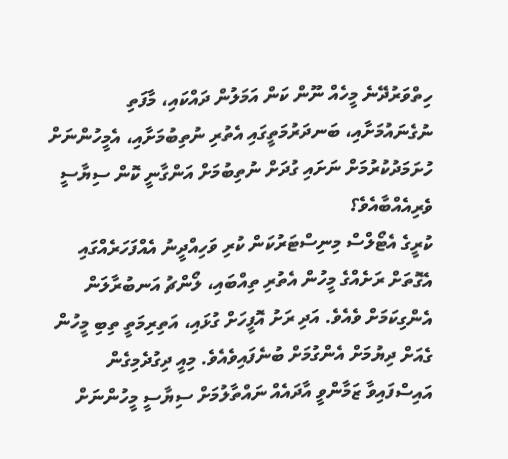ހިތްވަރުދޭނެ މީހެއް ނޫން ކަން އަމަލުން ދައްކައި، މާފަތި ނުގެނައުމަށާއި، ބަނދަރުމަތީގައި އެތުރި ނުތިބުމަށާއި، އެމީހުންނަށް ހުށަމަދުކުރުމަށް ނަށައި ގުދަށް ނުތިބުމަށް އަންގާނީ ކޮން ސިޔާސީ ވެރިއެއްބާއެވެ؟
ކުރީގެ އެޓޯލްސް މިނިސްޓަރުކަން ކުރި ވަހިއްދީނު އެއްފަހަރެއްގައި އެގޮތަށް ރަށެއްގެ މީހުން އެތުރި ތިއްބައި، ލޯންޗު އަނބުރާލަން އެންގިކަމަށް ވެއެވެ. އަދި ރަށު އޮފީހަށް ގުޅައި، އަތިރިމަތީ ތިބި މީހުން ގެއަށް ދިޔުމަށް އެންގުމަށް ބުނެފައިވެއެވެ. މިއީ ދިގުދެމިގެން އައިސްފައިވާ ޒަމާންވީ އާދައެއް ނައްތާލުމަށް ސިޔާސީ މީހުންނަށް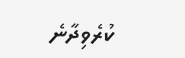ކުރެވިދާނެ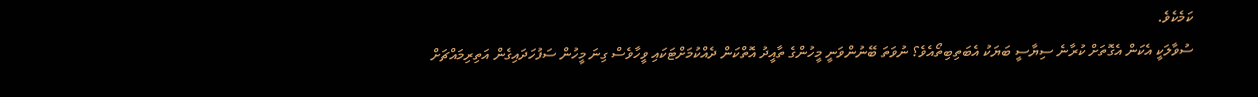ކަމެކެވެ.
ސުވާލަކީ އެކަން އެގޮތަށް ކުރާނެ ސިޔާސީ ބަޔަކު އެބަތިބިތޯއެވެ؟ ނުވަތަ ބޭނުންވަނީ މީހުންގެ ތާއީދު އޮތްކަން ދެއްކުމަށްޓަކައި ވީހާވެސް ގިނަ މީހުން ސަފުހަދައިގެން އަތިރިމައްޗަށް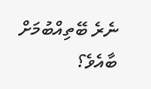ނެރެ ބޭތިއްބުމަށް ބާއެވެ؟